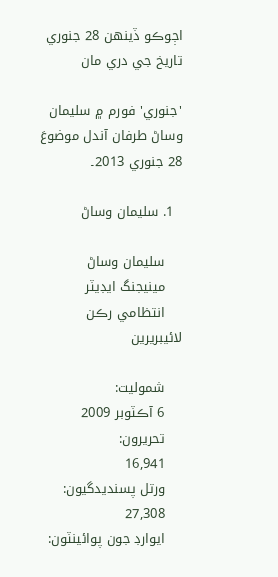اڄوڪو ڏينهن 28 جنوري تاريخ جي دري مان

'جنوري' فورم ۾ سليمان وساڻ طرفان آندل موضوعَ 28 جنوري 2013۔

  1. سليمان وساڻ

    سليمان وساڻ
    مينيجنگ ايڊيٽر
    انتظامي رڪن لائيبريرين

    شموليت:
    6 آڪٽوبر 2009
    تحريرون:
    16,941
    ورتل پسنديدگيون:
    27,308
    ايوارڊ جون پوائينٽون: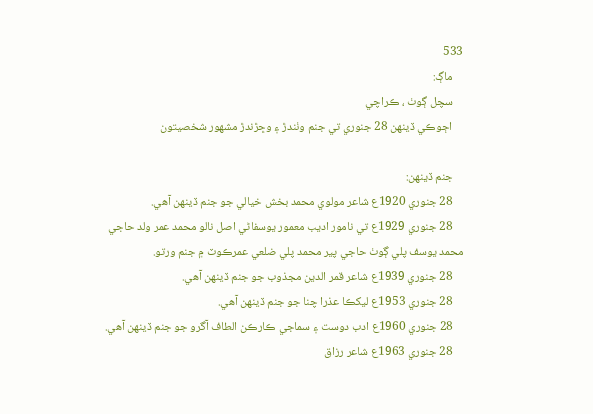533
    ماڳ:
    سچل ڳوٺ ، ڪراچي
    اڄوڪي ڏينهن 28 جنوري تي جنم وٺندڙ ۽ وڇڙندڙ مشهور شخصيتون

    جنم ڏينهن:
    28 جنوري 1920ع شاعر مولوي محمد بخش خيالي جو جنم ڏينهن آهي.
    28 جنوري 1929ع تي نامور اديب معمور يوسفاڻي اصل نالو محمد عمر ولد حاجي محمد يوسف پلي ڳوٺ حاجي پير محمد پلي ضلعي عمرڪوٽ ۾ جنم ورتو.
    28 جنوري 1939ع شاعر قمر الدين مجذوب جو جنم ڏينهن آهي.
    28 جنوري 1953ع ليکڪا عذرا چنا جو جنم ڏينهن آهي.
    28 جنوري 1960ع ادب دوست ۽ سماجي ڪارڪن الطاف آگرو جو جنم ڏينھن آھي.
    28 جنوري 1963ع شاعر رزاق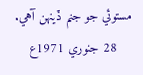مستوئي جو جنم ڏينهن آهي.
    28 جنوري 1971ع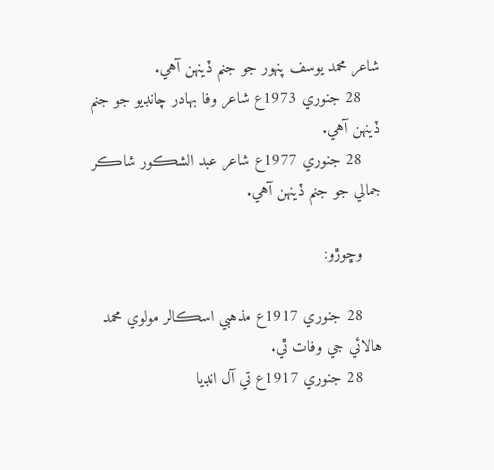شاعر محمد يوسف پنهور جو جنم ڏينهن آهي.
    28 جنوري 1973ع شاعر وفا بهادر چانڊيو جو جنم ڏينهن آهي.
    28 جنوري 1977ع شاعر عبد الشڪور شاڪر جمالي جو جنم ڏينهن آهي.

    وڇوڙو:

    28 جنوري 1917ع مذهبي اسڪالر مولوي محمد هالائي جي وفات ٿي.
    28 جنوري 1917ع تي آل انڊيا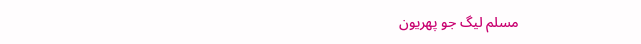مسلم ليگ جو پھريون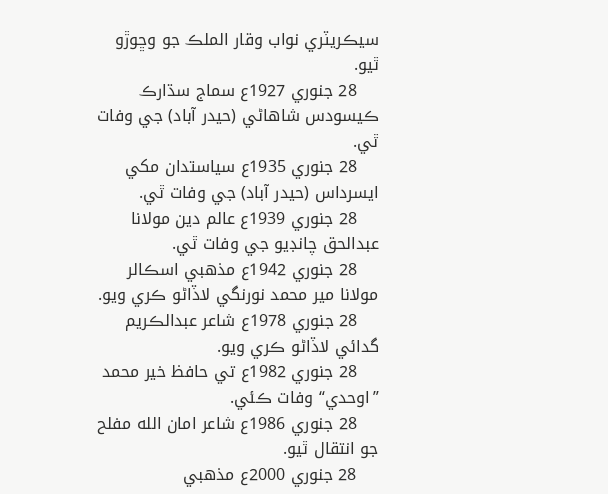سيڪريٽري نواب وقار الملڪ جو وڇوڙو ٿيو.
    28 جنوري 1927ع سماج سڌارڪ ڪيسودس شاهاڻي (حيدر آباد) جي وفات ٿي.
    28 جنوري 1935ع سياستدان مکي ايسرداس (حيدر آباد) جي وفات ٿي.
    28 جنوري 1939ع عالم دين مولانا عبدالحق چانڊيو جي وفات ٿي.
    28 جنوري 1942ع مذهبي اسڪالر مولانا مير محمد نورنگي لاڏاڻو ڪري ويو.
    28 جنوري 1978ع شاعر عبدالڪريم گدائي لاڏاڻو ڪري ويو.
    28 جنوري 1982ع تي حافظ خير محمد ”اوحدي“ وفات ڪئي.
    28 جنوري 1986ع شاعر امان الله مفلح جو انتقال ٿيو.
    28 جنوري 2000ع مذهبي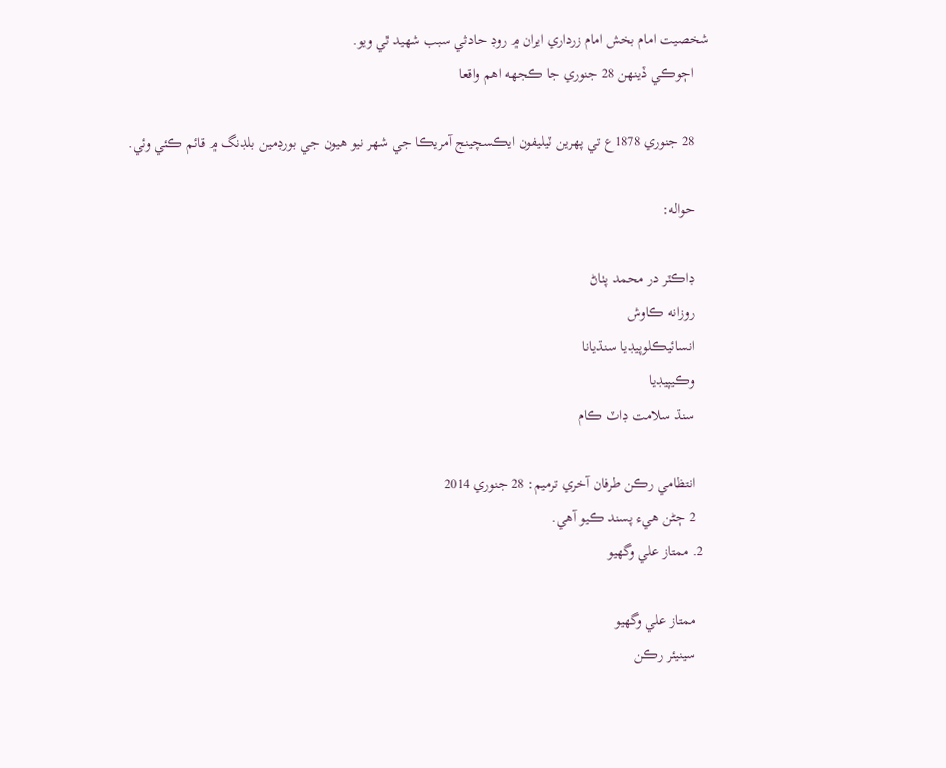شخصيت امام بخش امام زرداري ايران ۾ روڊ حادثي سبب شهيد ٿي ويو.
    اڄوڪي ڏينهن 28 جنوري جا ڪجهه اهم واقعا

    28 جنوري 1878ع تي پھرين ٽيليفون ايڪسچينج آمريڪا جي شھر نيو هيون جي بورڊمين بلڊنگ ۾ قائم ڪئي وئي.

    حواله:

    ڊاڪٽر در محمد پٺاڻ
    روزانه ڪاوش
    انسائيڪلوپيڊيا سنڌيانا
    وڪيپيڊيا
    سنڌ سلامت ڊاٽ ڪام

    انتظامي رڪن طرفان آخري ترميم: 28 جنوري 2014
    2 ڄڻن هيء پسند ڪيو آهي.
  2. ممتاز علي وگهيو

    ممتاز علي وگهيو
    سينيئر رڪن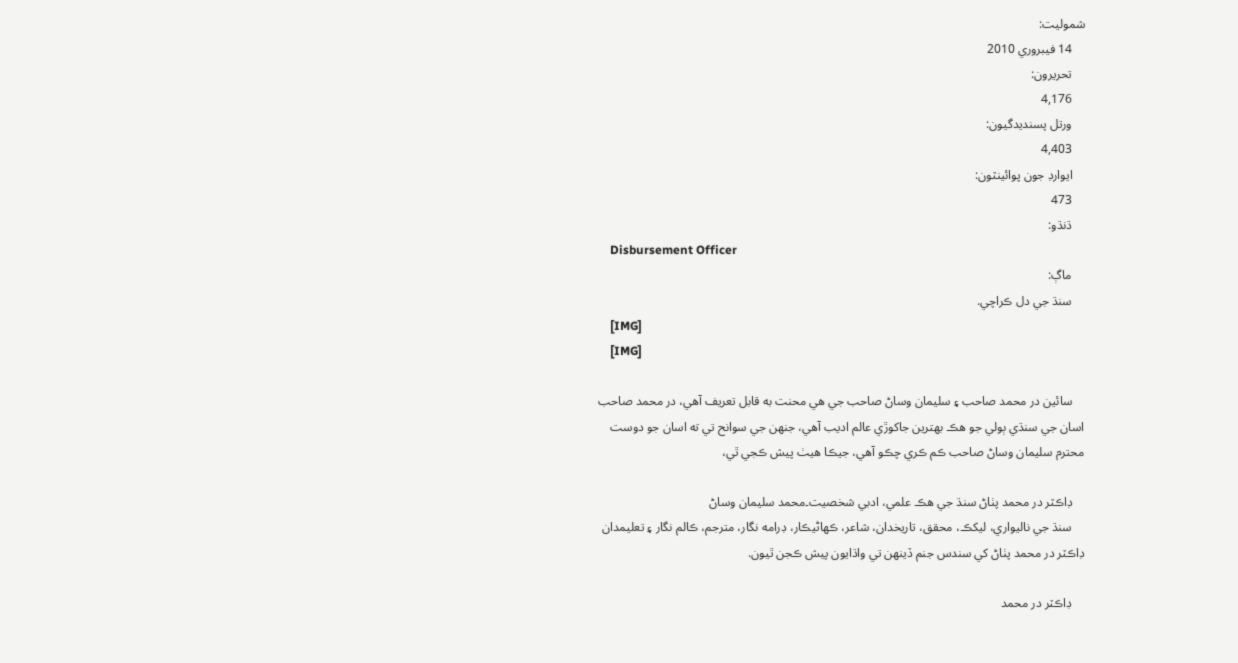شموليت:
    14 فيبروري 2010
    تحريرون:
    4,176
    ورتل پسنديدگيون:
    4,403
    ايوارڊ جون پوائينٽون:
    473
    ڌنڌو:
    Disbursement Officer
    ماڳ:
    سنڌ جي دل ڪراچي.
    [IMG]
    [IMG]

    سائين در محمد صاحب ۽ سليمان وساڻ صاحب جي هي محنت به قابل تعريف آهي، در محمد صاحب اسان جي سنڌي ٻولي جو هڪ بهترين جاکوڙي عالم اديب آهي، جنهن جي سوانح تي ته اسان جو دوست محترم سليمان وساڻ صاحب ڪم ڪري چڪو آهي، جيڪا هيٺ پيش ڪجي ٿي،

    ڊاڪٽر در محمد پٺاڻ سنڌ جي هڪ علمي، ادبي شخصيت۔محمد سليمان وساڻ
    سنڌ جي ناليواري، ليکڪ، محقق، تاريخدان، شاعر، ڪهاڻيڪار، ڊرامه نگار، مترجم، ڪالم نگار ۽ تعليمدان ڊاڪٽر در محمد پٺاڻ کي سندس جنم ڏينهن تي واڌايون پيش ڪجن ٿيون.

    ڊاڪٽر در محمد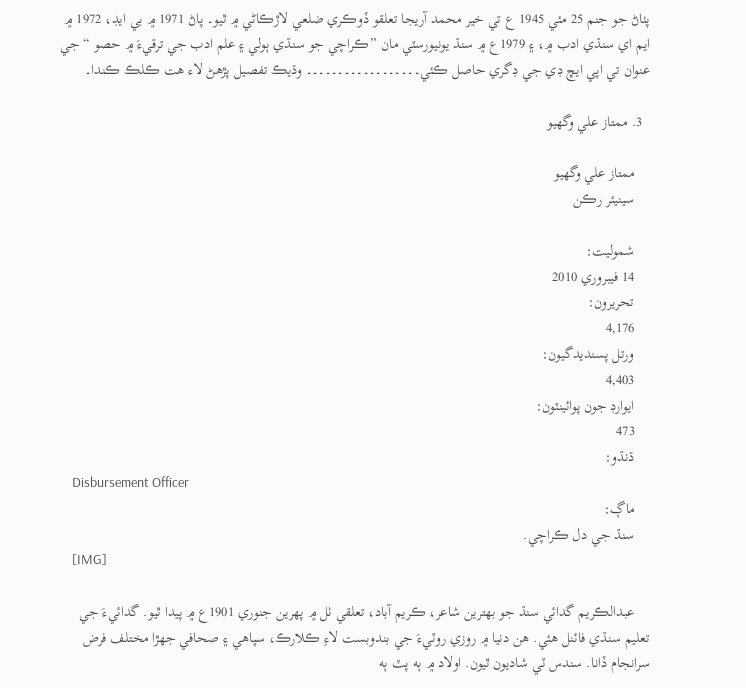پٺاڻ جو جنم 25 مئي 1945 ع تي خير محمد آريجا تعلقو ڏوڪري ضلعي لاڙڪاڻي ۾ ٿيو۔ پاڻ 1971 ۾ بي ايڊ، 1972 ۾ ايم اي سنڌي ادب ۾، ۽ 1979ع ۾ سنڌ يونيورسٽي مان ”ڪراچي جو سنڌي ٻولي ۽ علم ادب جي ترقيءَ ۾ حصو “ جي عنوان تي اپي ايڇ ڊي جي ڊگري حاصل ڪئي۔۔۔۔۔۔۔۔۔۔۔۔۔۔۔۔۔۔ وڌيڪ تفصيل پڙهڻ لاء هت ڪلڪ ڪندا۔

  3. ممتاز علي وگهيو

    ممتاز علي وگهيو
    سينيئر رڪن

    شموليت:
    14 فيبروري 2010
    تحريرون:
    4,176
    ورتل پسنديدگيون:
    4,403
    ايوارڊ جون پوائينٽون:
    473
    ڌنڌو:
    Disbursement Officer
    ماڳ:
    سنڌ جي دل ڪراچي.
    [IMG]

    عبدالڪريم گدائي سنڌ جو بهترين شاعر، ڪريم آباد، تعلقي ٺل ۾ پهرين جنوري 1901ع ۾ پيدا ٿيو. گدائيءَ جي تعليم سنڌي فائنل هئي. هن دنيا ۾ روزي روٽيءَ جي بندوبست لاءِ ڪلارڪ، سپاهي ۽ صحافي جهڙا مختلف فرض سرانجام ڏانا. سندس ٽي شاديون ٿيون. اولاد ۾ ٻه پٽ ٻه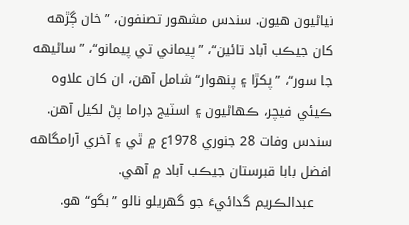نياڻيون هيون. سندس مشهور تصنفون، ”خان ڳڙهه کان جيڪب آباد تائين“، ”پيماني تي پيمانو“، ”ساڻيهه جا سور“، ”پکڙا ۽ پنهوار“ شامل آهن، ان کان علاوه ڪيئي فيچر، ڪهاڻيون ۽ اسٽيج ڊراما پڻ لکيل آهن. سندس وفات 28 جنوري 1978ع ۾ ٿي ۽ آخري آرامگاهه افضل بابا قبرستان جيڪب آباد ۾ آهي.
    عبدالڪريم گدائيءَ جو گهريلو نالو ”بگو“ هو.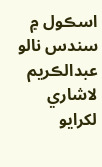اسڪول ۾ سندس نالو عبدالڪريم لاشاري لکرايو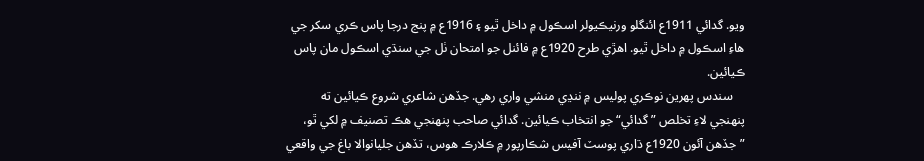ويو. گدائي 1911ع ائنگلو ورنيڪيولر اسڪول ۾ داخل ٿيو ۽ 1916ع ۾ پنج درجا پاس ڪري سکر جي هاءِ اسڪول ۾ داخل ٿيو. اهڙي طرح 1920ع ۾ فائنل جو امتحان ٺل جي سنڌي اسڪول مان پاس ڪيائين.
    سندس پهرين نوڪري پوليس ۾ ننڍي منشي واري رهي. جڏهن شاعري شروع ڪيائين ته پنهنجي لاءِ تخلص ”گدائي“ جو انتخاب ڪيائين. گدائي صاحب پنهنجي هڪ تصنيف ۾ لکي ٿو، ”جڏهن آئون 1920ع ڌاري پوسٽ آفيس شڪارپور ۾ ڪلارڪ هوس، تڏهن جليانوالا باغ جي واقعي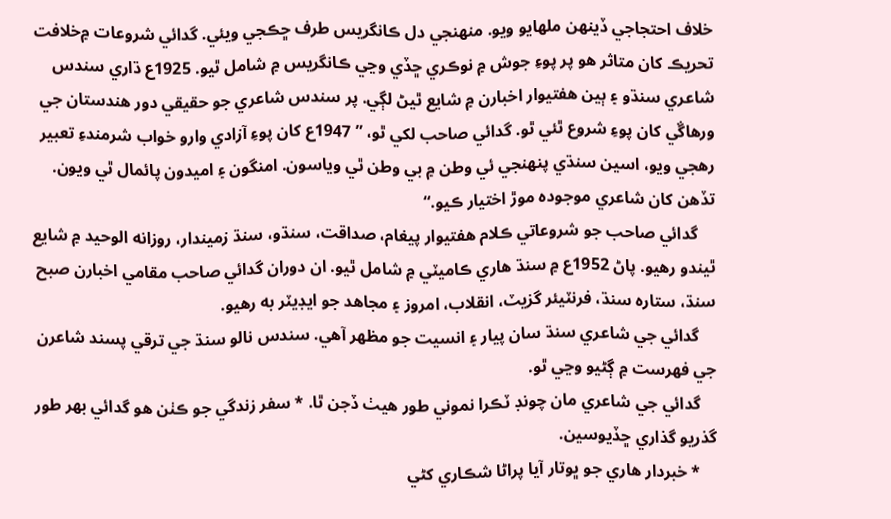خلاف احتجاجي ڏينهن ملهايو ويو. منهنجي دل ڪانگريس طرف ڇڪجي ويئي. گدائي شروعات ۾خلافت تحريڪ کان متاثر هو پر پوءِ جوش ۾ نوڪري ڇڏي وڃي ڪانگريس ۾ شامل ٿيو. 1925ع ڌاري سندس شاعري سنڌو ۽ ٻين هفتيوار اخبارن ۾ شايع ٿيڻ لڳي. پر سندس شاعري جو حقيقي دور هندستان جي ورهاڱي کان پوءِ شروع ٿئي ٿو. گدائي صاحب لکي ٿو، ” 1947ع کان پوءِ آزادي وارو خواب شرمندءِ تعبير رهجي ويو، اسين سنڌي پنهنجي ئي وطن ۾ بي وطن ٿي وياسون. امنگون ۽ اميدون پائمال ٿي ويون. تڏهن کان شاعري موجوده موڙ اختيار ڪيو.“
    گدائي صاحب جو شروعاتي ڪلام هفتيوار پيغام، صداقت، سنڌو، سنڌ زميندار، روزانه الوحيد ۾ شايع ٿيندو رهيو. پاڻ 1952ع ۾ سنڌ هاري ڪاميٽي ۾ شامل ٿيو. ان دوران گدائي صاحب مقامي اخبارن صبح سنڌ، ستاره سنڌ، فرنٽيئر گزيٽ، انقلاب، امروز ۽ مجاهد جو ايڊيٽر به رهيو.
    گدائي جي شاعري سنڌ سان پيار ۽ انسيت جو مظهر آهي. سندس نالو سنڌ جي ترقي پسند شاعرن جي فهرست ۾ ڳڻيو وڃي ٿو.
    گدائي جي شاعري مان چونڊ ٽڪرا نموني طور هيٺ ڏجن ٿا. * سفر زندگي جو ڪٺن هو گدائي بهر طور گذريو گذاري ڇڏيوسين.
    * خبردار هاري جو ڀوتار آيا پراڻا شڪاري کڻي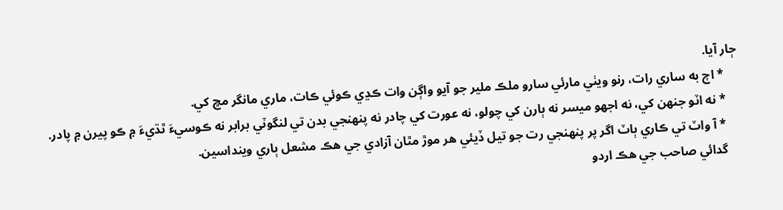ڄار آيا.
    * اڄ به ساري رات، رنو ويٺي مارئي سارو ملڪ ملير جو آيو واڳن وات ڪڍي ڪوئي ڪات، ماري مانگر مڇ کي.
    * نه اٽو جنهن کي، نه اجهو ميسر نه ٻارن کي چولو، نه عورت کي چادر نه پنهنجي بدن تي لنگوٽي برابر نه ڪوسيءَ ٿڌيءَ ۾ ڪو پيرن ۾ پادر.
    * آ واٽ تي ڪاري ٻاٽ اگر پر پنهنجي رت جو تيل ڏيئي هر موڙ مٿان آزادي جي هڪ مشعل ٻاري وينداسين.
    گدائي صاحب جي هڪ اردو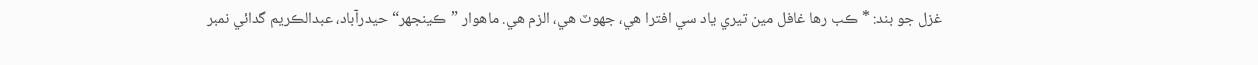غزل جو بند: * ڪب رها غافل مين تيري ياد سي افترا هي، جهوٽ هي، الزم هي. ماهوار ”ڪينجهر“ حيدرآباد، عبدالڪريم گدائي نمبر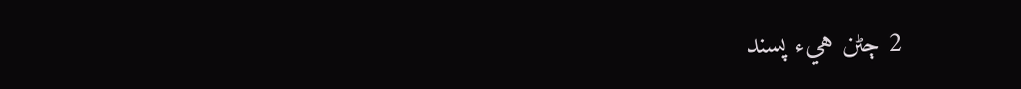2 ڄڻن هيء پسند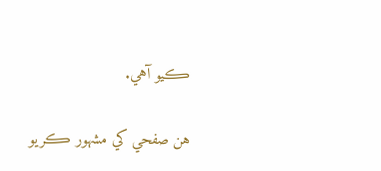ڪيو آهي.

هن صفحي کي مشهور ڪريو